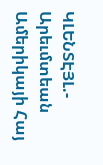ԿԼԵՆՏԷՅԼ.- Արեւմտեան Ամերիկայի Հայ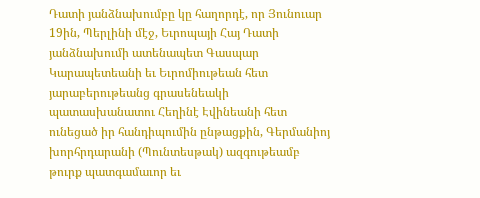Դատի յանձնախումբը կը հաղորդէ, որ Յունուար 19ին, Պերլինի մէջ, Եւրոպայի Հայ Դատի յանձնախումի ատենապետ Գասպար Կարապետեանի եւ Եւրոմիութեան հետ յարաբերութեանց գրասենեակի պատասխանատու Հեղինէ Էվինեանի հետ ունեցած իր հանդիպումին ընթացքին, Գերմանիոյ խորհրդարանի (Պունտեսթակ) ազգութեամբ թուրք պատգամաւոր եւ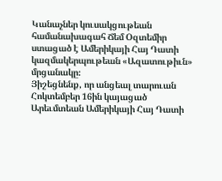Կանաչներ կուսակցութեան համանախագահ Ճեմ Օզտեմիր ստացած է Ամերիկայի Հայ Դատի կազմակերպութեան «Ազատութիւն» մրցանակը։
Յիշեցնենք, որ անցեալ տարուան Հոկտեմբեր 16ին կայացած Արեւմտեան Ամերիկայի Հայ Դատի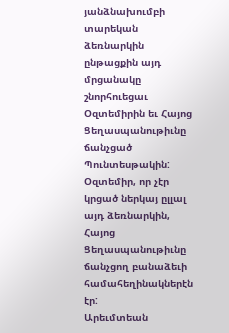յանձնախումբի տարեկան ձեռնարկին ընթացքին այդ մրցանակը շնորհուեցաւ Օզտեմիրին եւ Հայոց Ցեղասպանութիւնը ճանչցած Պունտեսթակին: Օզտեմիր, որ չէր կրցած ներկայ ըլլալ այդ ձեռնարկին, Հայոց Ցեղասպանութիւնը ճանչցող բանաձեւի համահեղինակներէն էր:
Արեւմտեան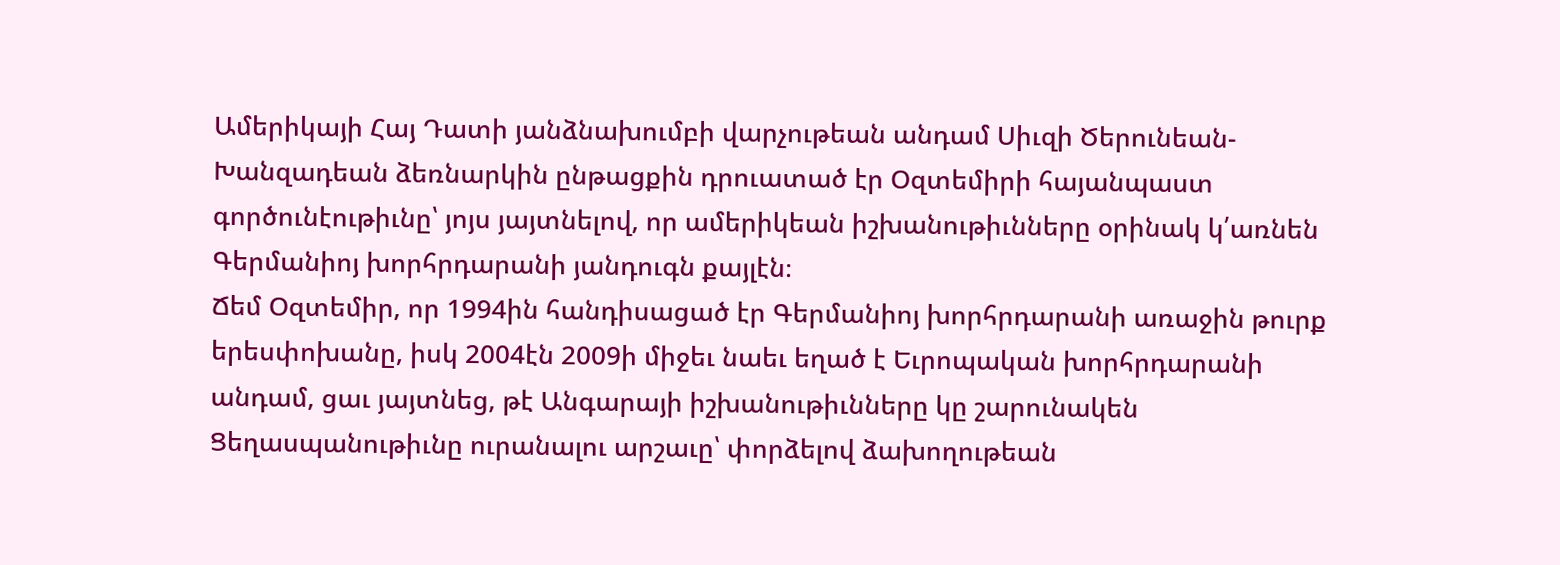Ամերիկայի Հայ Դատի յանձնախումբի վարչութեան անդամ Սիւզի Ծերունեան-Խանզադեան ձեռնարկին ընթացքին դրուատած էր Օզտեմիրի հայանպաստ գործունէութիւնը՝ յոյս յայտնելով, որ ամերիկեան իշխանութիւնները օրինակ կ՛առնեն Գերմանիոյ խորհրդարանի յանդուգն քայլէն։
Ճեմ Օզտեմիր, որ 1994ին հանդիսացած էր Գերմանիոյ խորհրդարանի առաջին թուրք երեսփոխանը, իսկ 2004էն 2009ի միջեւ նաեւ եղած է Եւրոպական խորհրդարանի անդամ, ցաւ յայտնեց, թէ Անգարայի իշխանութիւնները կը շարունակեն Ցեղասպանութիւնը ուրանալու արշաւը՝ փորձելով ձախողութեան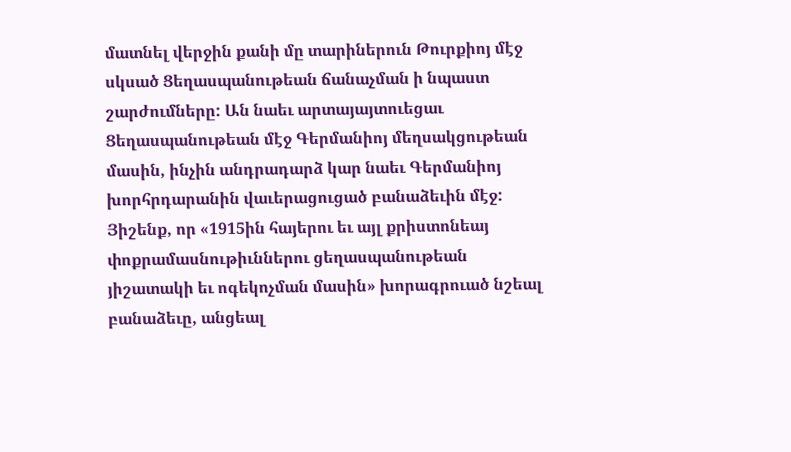մատնել վերջին քանի մը տարիներուն Թուրքիոյ մէջ սկսած Ցեղասպանութեան ճանաչման ի նպաստ շարժումները: Ան նաեւ արտայայտուեցաւ Ցեղասպանութեան մէջ Գերմանիոյ մեղսակցութեան մասին, ինչին անդրադարձ կար նաեւ Գերմանիոյ խորհրդարանին վաւերացուցած բանաձեւին մէջ:
Յիշենք, որ «1915ին հայերու եւ այլ քրիստոնեայ փոքրամասնութիւններու ցեղասպանութեան յիշատակի եւ ոգեկոչման մասին» խորագրուած նշեալ բանաձեւը, անցեալ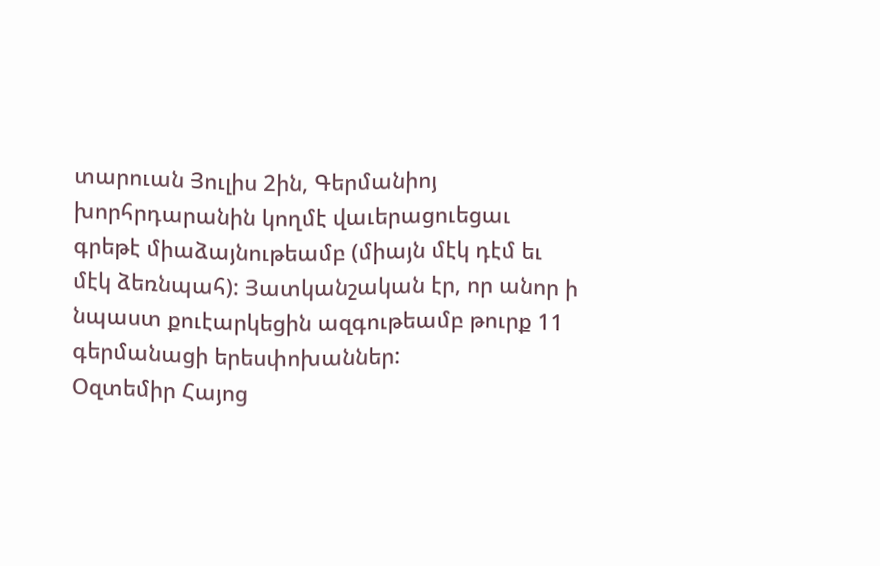տարուան Յուլիս 2ին, Գերմանիոյ խորհրդարանին կողմէ վաւերացուեցաւ գրեթէ միաձայնութեամբ (միայն մէկ դէմ եւ մէկ ձեռնպահ): Յատկանշական էր, որ անոր ի նպաստ քուէարկեցին ազգութեամբ թուրք 11 գերմանացի երեսփոխաններ:
Օզտեմիր Հայոց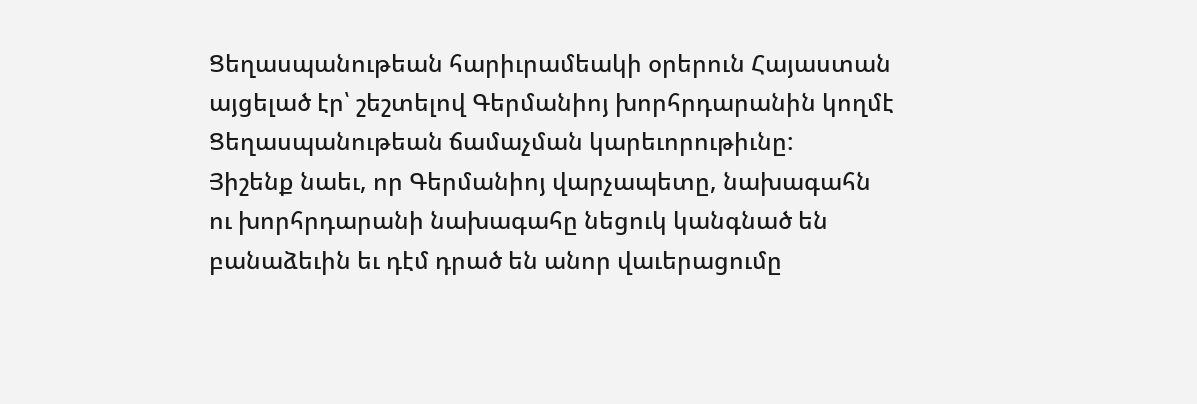Ցեղասպանութեան հարիւրամեակի օրերուն Հայաստան այցելած էր՝ շեշտելով Գերմանիոյ խորհրդարանին կողմէ Ցեղասպանութեան ճամաչման կարեւորութիւնը:
Յիշենք նաեւ, որ Գերմանիոյ վարչապետը, նախագահն ու խորհրդարանի նախագահը նեցուկ կանգնած են բանաձեւին եւ դէմ դրած են անոր վաւերացումը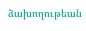ձախողութեան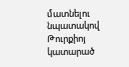մատնելու նպատակով Թուրքիոյ կատարած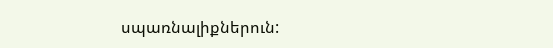սպառնալիքներուն: